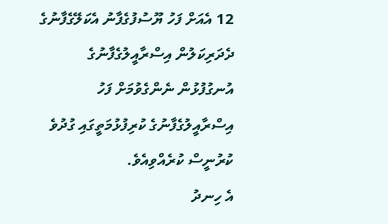12 އެއަށް ފަހު ޔޫސުފުގެފާނު އެކަލޭގެފާނުގެ ދެދަރިކަލުން އިސްރާއީލުގެފާނުގެ އުނގުފުޅުން ނެންގެވުމަށް ފަހު އިސްރާއީލުގެފާނުގެ ކުރިފުޅުމަތީގައި ގުދުވެ ކުރުނީސް ކުރެއްވިއެވެ.
އެ ހިނދު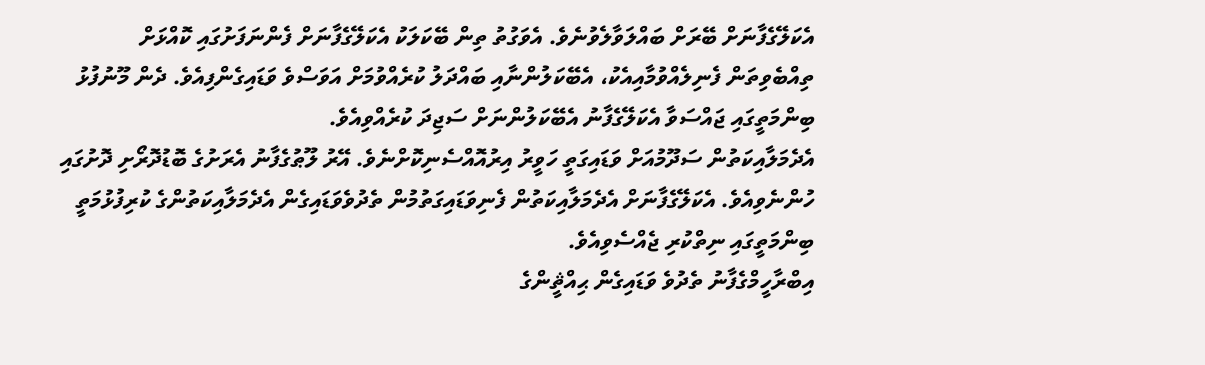އެކަލޭގެފާނަށް ބޭރަށް ބައްލަވާލެވުނެވެ. އެވަގުތު ތިން ބޭކަލަކު އެކަލޭގެފާނަށް ފެންނަފަށުގައި ކޮއްޅަށް ތިއްބެވިތަން ފެނިލެއްވުމާއިއެކު، އެބޭކަލުންނާއި ބައްދަލު ކުރެއްވުމަށް އަވަސްވެ ވަޑައިގެންފިއެވެ. ދެން މޫނުފުޅު ބިންމަތީގައި ޖައްސަވާ އެކަލޭގެފާނު އެބޭކަލުންނަށް ސަޖިދަ ކުރެއްވިއެވެ.
އެދެމަލާއިކަތުން ސަދޫމުއަށް ވަޑައިގަތީ ހަވީރު އިރުއޮއްސެނިކޮށްނެވެ. އޭރު ލޫޠުގެފާނު އެރަށުގެ ބޮޑުދޮރޯށި ދޮށުގައި ހުންނެވިއެވެ. އެކަލޭގެފާނަށް އެދެމަލާއިކަތުން ފެނިވަޑައިގަތުމުން ތެދުވެވަޑައިގެން އެދެމަލާއިކަތުންގެ ކުރިފުޅުމަތީ ބިންމަތީގައި ނިތްކުރި ޖެއްސެވިއެވެ.
އިބްރާހީމްގެފާނު ތެދުވެ ވަޑައިގެން ޙިއްޘީންގެ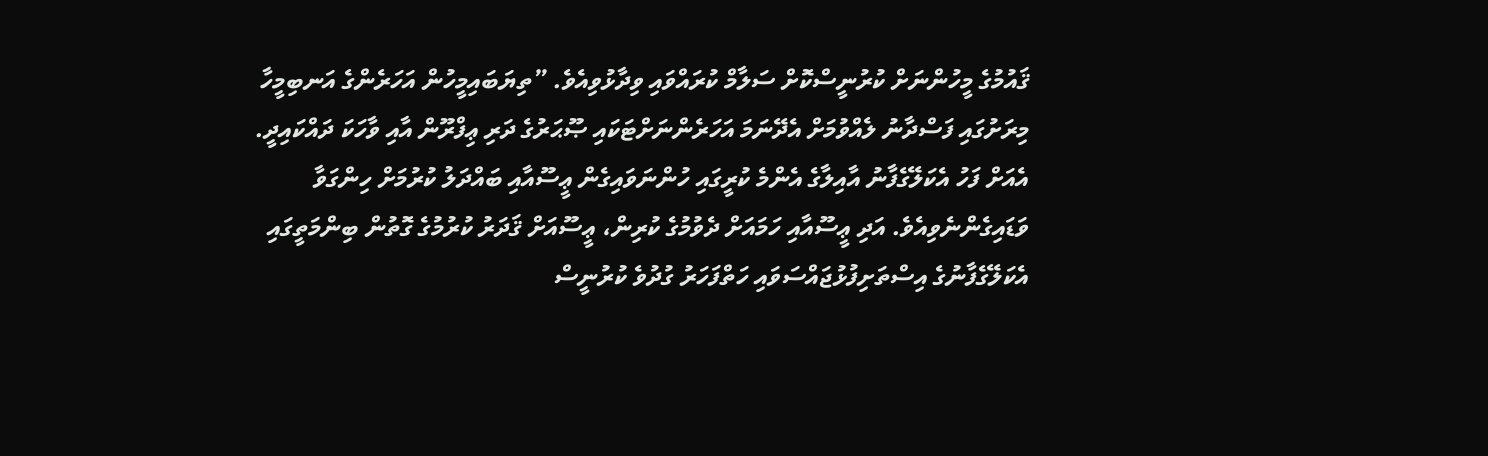ޤައުމުގެ މީހުންނަށް ކުރުނީސްކޮށް ސަލާމް ކުރައްވައި ވިދާޅުވިއެވެ. ”ތިޔަބައިމީހުން އަހަރެންގެ އަނބިމީހާ މިރަށުގައި ފަސްދާނު ލެއްވުމަށް އެދޭނަމަ އަހަރެންނަށްޓަކައި ޞޫޙަރުގެ ދަރި ޢިފްރޫން އާއި ވާހަކަ ދައްކައިދީ.
އެއަށް ފަހު އެކަލޭގެފާނު އާއިލާގެ އެންމެ ކުރީގައި ހުންނަވައިގެން ޢީސޫއާއި ބައްދަލު ކުރުމަށް ހިންގަވާ ވަޑައިގެންނެވިއެވެ. އަދި ޢީސޫއާއި ހަމައަށް ދެވުމުގެ ކުރިން، ޢީސޫއަށް ޤަދަރު ކުރުމުގެ ގޮތުން ބިންމަތީގައި އެކަލޭގެފާނުގެ އިސްތަށިފުޅުޖައްސަވައި ހަތްފަހަރު ގުދުވެ ކުރުނީސް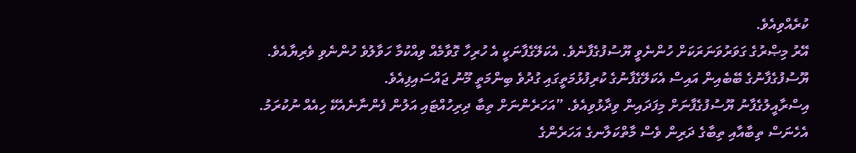ކުރެއްވިއެވެ.
އޭރު މިޞްރުގެ ގަވަރުވަނަރަކަށް ހުންނެވީ ޔޫސުފުގެފާނެވެ. އެކަލޭގެފާނަކީ އެ ހުރިހާ ގޮވާމެއް ވިއްކުމާ ހަވާލުވެ ހުންނެވި ވެރިޔާއެވެ. ޔޫސުފުގެފާނުގެ ބޭބެއިން އައިސް އެކަލޭގެފާނުގެ ކުރިފުޅުމަތީގައި ގުދުވެ ބިންމަތީ މޫނު ޖައްސައިފިއެވެ.
އިސްރާއީލުގެފާނު ޔޫސުފުގެފާނަށް މިފަދައިން ވިދާޅުވިއެވެ. ”އަހަރެންނަށް ތިބާ ދިރިހުއްޓައި އަލުން ފެންނާނެއެކޭ ހިއެއް ނުކުރަމު. އެހެނަސް ތިބާއާއި ތިބާގެ ދަރިން ވެސް މާތްކަލާނގެ އަހަރެންގެ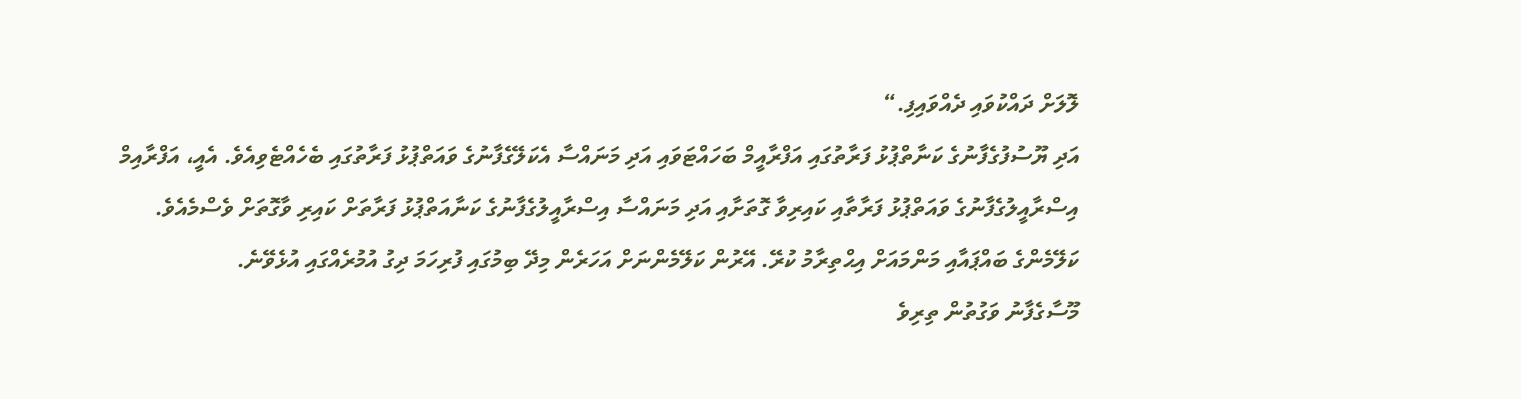ލޮލަށް ދައްކުވައި ދެއްވައިފި.“
އަދި ޔޫސުފުގެފާނުގެ ކަނާތްޕުޅު ފަރާތުގައި އަފްރާއީމް ބަހައްޓަވައި އަދި މަނައްސާ އެކަލޭގެފާނުގެ ވައަތްޕުޅު ފަރާތުގައި ބެހެއްޓެވިއެވެ. އެއީ، އަފްރާއިމް އިސްރާއީލުގެފާނުގެ ވައަތްޕުޅު ފަރާތާއި ކައިރިވާ ގޮތަށާއި އަދި މަނައްސާ އިސްރާއީލުގެފާނުގެ ކަނާއަތްޕުޅު ފަރާތަށް ކައިރި ވާގޮތަށް ވެސްމެއެވެ.
ކަލޭމެންގެ ބައްޕައާއި މަންމައަށް އިޙްތިރާމު ކުރޭ. އޭރުން ކަލޭމެންނަށް އަހަރެން މިދޭ ބިމުގައި ފުރިހަމަ ދިގު އުމުރެއްގައި އުޅެވޭނެ.
މޫސާގެފާނު ވަގުތުން ތިރިވެ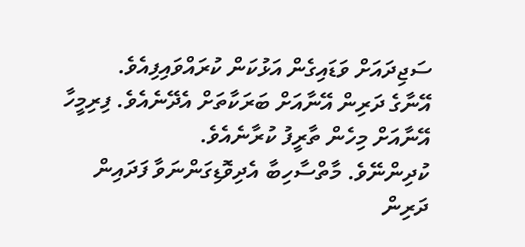ސަޖިދައަށް ވަޑައިގެން އަޅުކަން ކުރައްވައިފިއެވެ.
އޭނާގެ ދަރިން އޭނާއަށް ބަރަކާތަށް އެދޭނެއެވެ. ފިރިމީހާ އޭނާއަށް މިހެން ތާރީފު ކުރާނެއެވެ.
ކުދިންނޭވެ. މާތްސާހިބާ އެދިވޮޑިގަންނަވާ ފަދައިން ދަރިން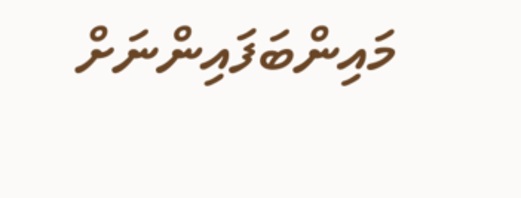މައިންބަފައިންނަށް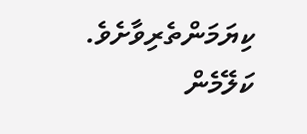ކިޔަމަންތެރިވާށެވެ. ކަލޭމެން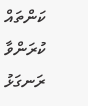ކަންތައް ކުރަންވާ ރަނގަޅު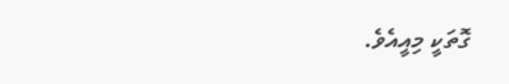ގޮތަކީ މިއީއެވެ.